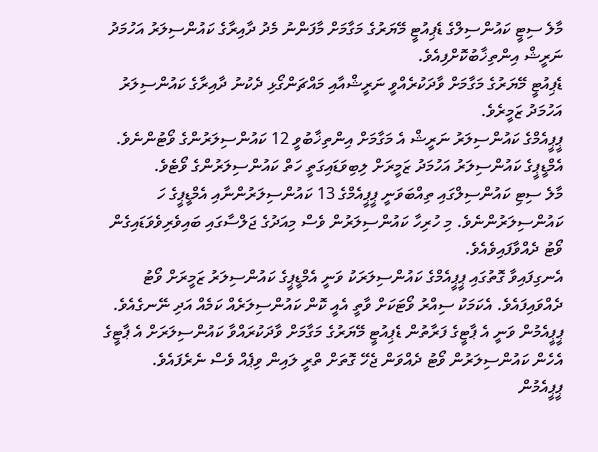މާލެ ސިޓީ ކައުންސިލްގެ ޑެޕިއުޓީ މޭޔަރުގެ މަގާމަށް މާފަންނު މެދު ދާއިރާގެ ކައުންސިލަރު އަހުމަދު ނަރީޝް އިންތިޚާބުކޮށްފިއެވެ.
ޑެޕިއުޓީ މޭޔަރުގެ މަގާމަށް ވާދަކުރެއްވީ ނަރީޝްއާއި މައްޗަންގޯޅި ދެކުނު ދާއިރާގެ ކައުންސިލަރު އަހުމަދު ޒަމީރެވެ.
ޕީޕީއެމްގެ ކައުންސިލަރު ނަރީޝް އެ މަގާމަށް އިންތިޚާބުވީ 12 ކައުންސިލަރުންގެ ވޯޓުންނެވެ. އެމްޑީޕީގެ ކައުންސިލަރު އަހުމަދު ޒަމީރަށް ލިބިވަޑައިގަތީ ހަތް ކައުންސިލަރުންގެ ވޯޓެވެ.
މާލެ ސިޓި ކައުންސިލްގައި ތިއްބަވަނީ ޕީޕީއެމްގެ 13 ކައުންސިލަރުންނާއި އެމްޑީޕީގެ ހަ ކައުންސިލަރުންނެވެ. މި ހުރިހާ ކައުންސިލަރުން ވެސް މިއަދުގެ ޖަލްސާގައި ބައިވެރިވެވަޑައިގެން ވޯޓު ދެއްވާފައިވެއެވެ.
އެނގިފައިވާ ގޮތުގައި ޕީޕީއެމްގެ ކައުންސިލަރަކު ވަނީ އެމްޑީޕީގެ ކައުންސިލަރު ޒަމީރަށް ވޯޓު ދެއްވައިފައެވެ. އެކަމަކު ސިއްރު ވޯޓަކަށް ވާތީ އެއީ ކޮން ކައުންސިލަރެއް ކަމެއް އަދި ނޭނގެއެވެ.
ޕީޕީއެމުން ވަނީ އެ ޕާޓީގެ ފަރާތުން ޑެޕިއުޓީ މޭޔަރުގެ މަގާމަށް ވާދަކުރައްވާ ކައުންސިލަރަށް އެ ޕާޓީގެ އެހެން ކައުންސިލަރުން ވޯޓު ދެއްވަން ޖެހޭ ގޮތަށް ތްރީ ލައިން ވިޕެއް ވެސް ނެރެފައެވެ.
ޕީޕީއެމުން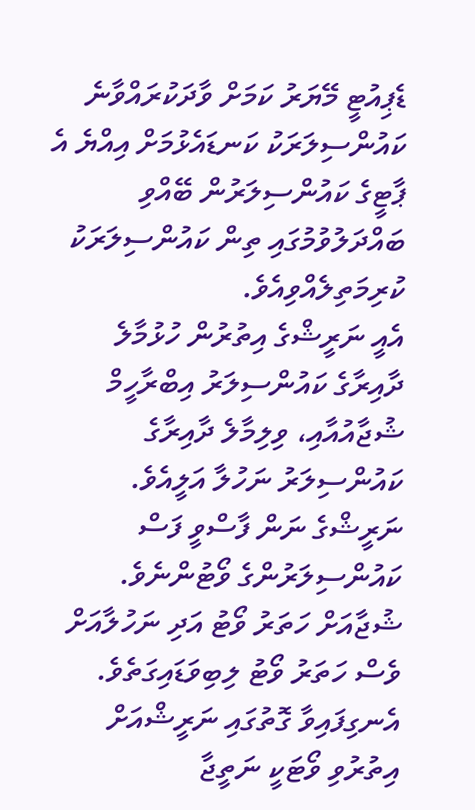ޑެޕިއުޓީ މޭޔަރު ކަމަށް ވާދަކުރައްވާނެ ކައުންސިލަރަކު ކަނޑައެޅުމަށް އިއްޔެ އެ ޕާޓީގެ ކައުންސިލަރުން ބޭއްވި ބައްދަލުވުމުގައި ތިން ކައުންސިލަރަކު ކުރިމަތިލެއްވިއެވެ.
އެއީ ނަރީޝްގެ އިތުރުން ހުޅުމާލެ ދާއިރާގެ ކައުންސިލަރު އިބްރާހީމް ޝުޖާއުއާއި، ވިލިމާލެ ދާއިރާގެ ކައުންސިލަރު ނަހުލާ އަލީއެވެ.
ނަރީޝްގެ ނަން ފާސްވީ ފަސް ކައުންސިލަރުންގެ ވޯޓުންނެވެ. ޝުޖާއަށް ހަތަރު ވޯޓު އަދި ނަހުލާއަށް ވެސް ހަތަރު ވޯޓު ލިބިވަޑައިގަތެވެ.
އެނގިފައިވާ ގޮތުގައި ނަރީޝްއަށް އިތުރުވި ވޯޓަކީ ނަތީޖާ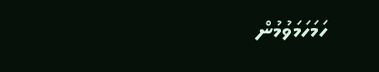ހަމަހަމަވުމުން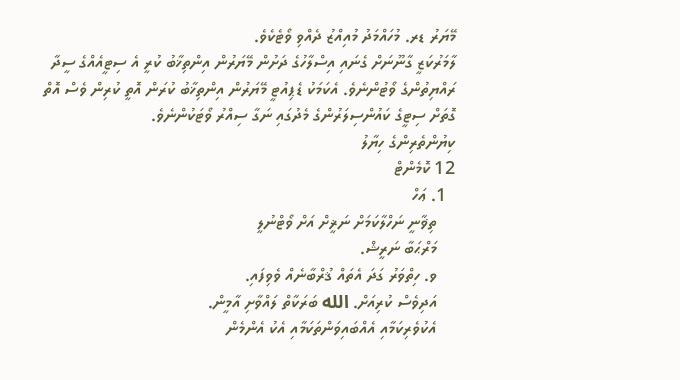މޭޔަރު ޑރ. މުހައްމަދު މުއިއްޒު ދެއްވި ވޯޓެކެވެ.
ލާމަރުކަޒީ ގާނޫނަށް ގެނައި އިސްލާހުގެ ދަށުން މޭޔަރުން އިންތިޚާބު ކުރީ އެ ސިޓީއެއްގެ ސީދާ ރައްޔިތުންގެ ވޯޓުންނެވެ. އެކަމަކު ޑެޕިއުޓީ މޭޔަރުން އިންތިޚާބު ކުރަން އޮތީ ކުރިން ވެސް އޮތް ގޮތަށް ސިޓީގެ ކައުންސިލަރުންގެ މެދުގައި ނަގާ ސިއްރު ވޯޓަކުންނެވެ.
ކިޔުންތެރިންގެ ހިޔާލު
12 ކޮމެންޓް
  1. ޢަހް
    ތިޥާނީ ނަހްލާކަމަށް ނަޜީށް އަށް ވޯޓްނުލީ
    މަރްޙަބާ ނަރީޝް.
    ވ. ހިތްވަރު ގަދަ އެތައް ޤުރްބާނެއް ވެވިފައި.
    އަދިވެސް ކުރިއަށް. الله ބަރަކާތް ލައްވާށި އާމީން.
    އެކުވެރިކަމާއި އެއްބައިވަންތަކަމާއި އެކު އެންމެން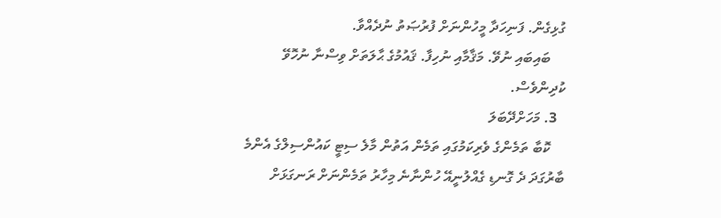ގުޅިގެން. ފަނިހަދާ މީހުންނަށް ފުރުޞަތު ނުދެއްވާ.
    ބައިބައި ނުވޭ. މަޤާމާއި ނުހިފާ. ޤައުމުގެ ޙާލަތަށް ވިސްނާ ނުހޮވޭ ކުދިންވެސް.
  3. މަހަށްދޭބަލަ
    ކޮބާ ތަމެންގެ ވެރިކަމުގައި ތަމެން އަތުން މާލެ ސިޓީ ކައުންސިލްގެ އެންމެ ބާރުގަދަ ދެ ގޮނޑި ގެއްލުނީއޭ ހުންނާނެ މިހާރު ތަމެންނަށް ރަނގަޅަށް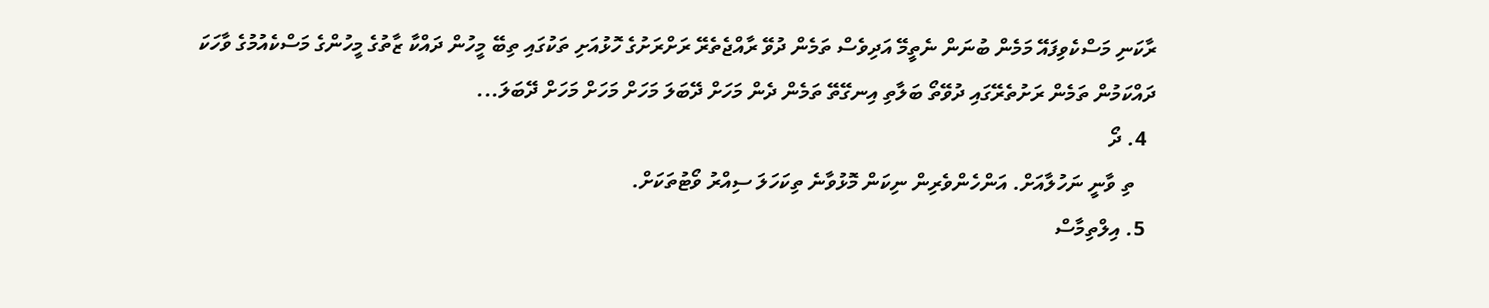ރާކަނި މަސްކެވިފައޭ މަމެން ބުނަން ނެތީމޭ އަދިވެސް ތަމެން ދުވޭ ރާއްޖެތެރޭ ރަށްރަށުގެ ހޮޅުއަށި ތަކުގައި ތިބޭ މީހުން ދައްކާ ޒާތުގެ މީހުންގެ މަސްކެއުމުގެ ވާހަކަ ދައްކަމުން ތަމެން ރަށުތެރޭގައި ދުވޭތޯ ބަލާތި އިނގޭތޭ ތަމެން ދެން މަހަށް ދޭބަލަ މަހަށް މަހަށް މަހަށް ދޭބަލަ...
  4. ދޯ
    ތި ވާނީ ނަހުލާއަށް. އަންހެންވެރިން ނިކަން މޮޅުވާނެ ތިކަހަލަ ސިއްރު ވޯޓުތަކަށް.
  5. އިލްތިމާސް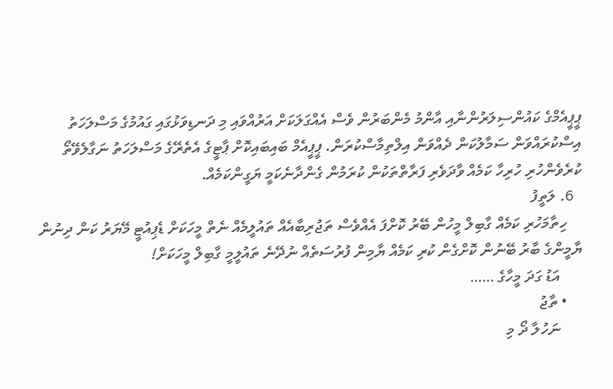ޕީޕީއެމްގެ ކައުންސިލަރުންނާއި އާންމު މެންބަރުން ވެސް އެއްގަލަކަށް އަރުއްވައި މި ދަނޑިވަޅުގައި ގައުމުގެ މަސްލަހަތު އިސްކުރައްވަން ސަމާލުކަން ދެއްވަން އިލްތިމާސްކުރަން. ޕީޕީއެމް ބައިބައިކޮށް ޕާޓީގެ އެތެރޭގެ މަސްލަހަތު ނަގާލެވޭތޯ ކުރެވެންހުރި ހުރިހާ ކަމެއް ވާދަވެރި ފަރާތްތަކުން ކުރަމުން ގެންދާނެކަމީ ޔަގީންކަމެއް.
  6. ލަތީފު
    ހިތާމަހުރި ކަމެއް ގާބިލް މީހުން ބޭރު ކޮށްފަ އެއްވެސް ތަޖުރިބާއެއް ތައުލީމެއް ނެތް މީހަކަށް ޑެޕިއުޓީ މޭޔަރު ކަން ދިނުން ޔާމީންގެ ބާރު ބޭނުން ކޮށްގެން ކުރި ކަމެއް ޔާމިން ފުރުސަތެއް ނުދޭނެ ތައުލީމީ ގާބިލް މީހަކަށް!
      އަޑު ގަދަ މީހާގެ ……
    • ތާޖު
      ނަހުލާ ދޯ މި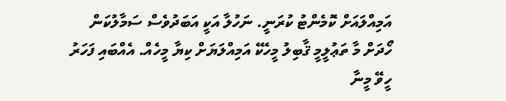އަމިއްލައަށް ކޮމެންޓު ކުރަނީ. ނަހުލާ އަކީ އަބަދުވެސް ސަމާލުކަން ހޯދަށް މާ ތަޢުލީމީ ޤާބިލު މީހެކޭ އަމިއްލަޔަށް ކިޔާ މީހެއް. އެއްބައި ފަހަރު ހީވޭ މީނާ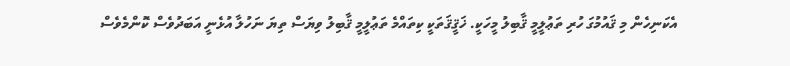އެކަނިހެން މި ޤައުމުގަ ހުރި ތަޢުލީމީ ޤާބިލު މީހަކީ. ޚަޤީޤަތަކީ ކިތައްމެ ތަޢުލީމީ ޤާބިލު ވިޔަސް ތިޔަ ނަހުލާ އުޅެނީ އަބަދުވެސް ކޮންމެވެސް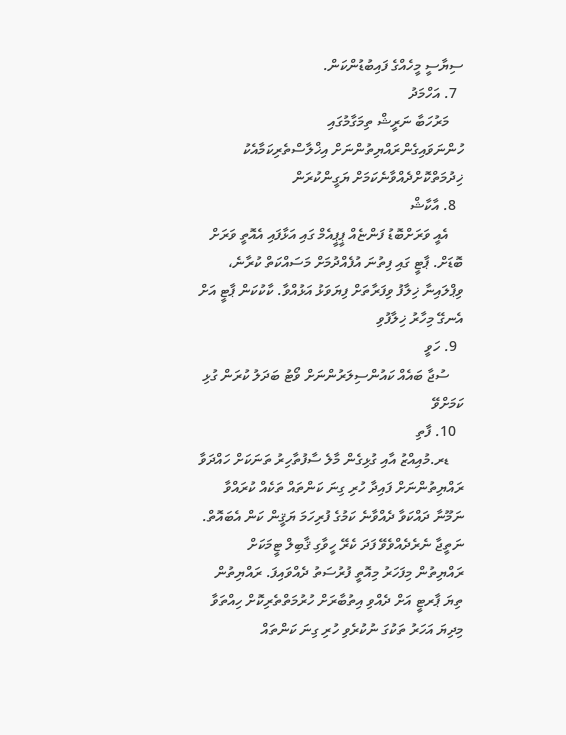ސިޔާސީ މީހެއްގެ ފައިބުޑުންކަން.
  7. އަހްމަދު
    މަރުހަބާ ނަރީޝް ތިމަގާމުގައި ހުންނަވައިގެންރައްޔިތުންނަށް އިޚްލާސްތެރިކަމާއެކު ޚިދުމަތްކޮށްދެއްވާނެކަމަށް ޔަގީންކުރަން
  8. އާކާޝް
    އެއީ ވަރަށްބޮޑު ފަންޏެއް ޕީޕީއެމް ގައި އަޅާފައި އެއޮތީ ވަރަށް ބޮޑަށް. ޕާޓީ ގައި ފިތުނަ އުފެއްދުމަށް މަސައްކަތް ކުރާނެ، ވިޕްލައިނާ ޚިލާފު ވިފަރާތަށް ފިޔަވަޅު އަޅުއްވާ. ކާކުކަން ޕާޓީ އަށް އެނގޭ މިހާރު ޚިލާފުވި
  9. ހަވީ
    ސުޖާ ބައެއް ކައުންސިލަރުންނަށް ވޯޓު ބަދަލު ކުރަން ގުޅި ކަމަށްވޭ
  10. ފާތި
    ޑރ.މުއިއްޒު އާއި ގުޅިގެން މާލެ ސާފުތާހިރު ތަނަކަށް ހައްދަވާ ރައްޔިތުންނަށް ފައިދާ ހުރި ގިނަ ކަންތައް ތަކެއް ކުރައްވާ ނަމޫނާ ދައްކަވާ ދެއްވާނެ ކަމުގެ ފުރިހަމަ ޔަޤީން ކަން އެބައޮތް. ނަތީޖާ ނެރެދެއްވެވޭ ފަދަ ކެރޭ ހީވާގި ޤާބިލް ޓީމަކަށް ރައްޔިތުން މިފަހަރު މިއޮތީ ފުރުސަތު ދެއްވައިފަ. ރައްޔިތުން ތިޔަ ޕާރޓީ އަށް ދެއްވި އިތުބާރަށް ހުރުމަތްތެރިކޮށް ހިއްތަވާ މިދިޔަ އަހަރު ތަކުގަ ނުކުރެވި ހުރި ގިނަ ކަންތައް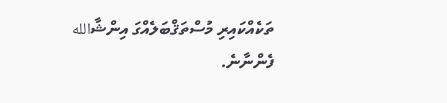ތަކެއްކައިރި މުސްތަޤްބަލެއްގަ އިންޝާالله ފެންނާނެ.